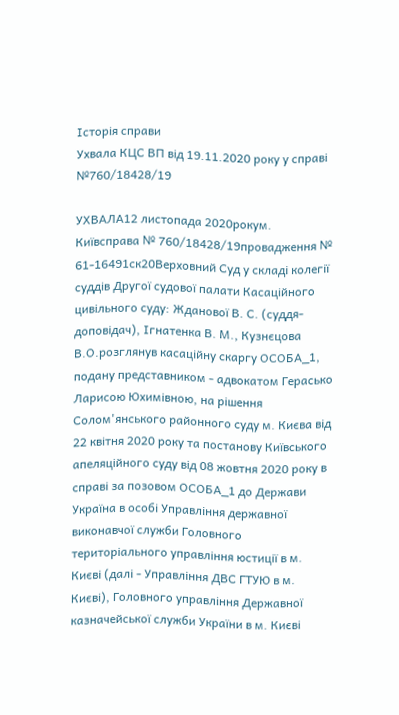Історія справи
Ухвала КЦС ВП від 19.11.2020 року у справі №760/18428/19

УХВАЛА12 листопада 2020рокум. Київсправа № 760/18428/19провадження № 61-16491ск20Верховний Суд у складі колегії суддів Другої судової палати Касаційного цивільного суду: Жданової В. С. (суддя-доповідач), Ігнатенка В. М., Кузнєцова В.О.розглянув касаційну скаргу ОСОБА_1, подану представником - адвокатом Герасько Ларисою Юхимівною, на рішення Солом'янського районного суду м. Києва від 22 квітня 2020 року та постанову Київського апеляційного суду від 08 жовтня 2020 року в справі за позовом ОСОБА_1 до Держави Україна в особі Управління державної виконавчої служби Головного територіального управління юстиції в м. Києві (далі - Управління ДВС ГТУЮ в м. Києві), Головного управління Державної казначейської служби України в м. Києві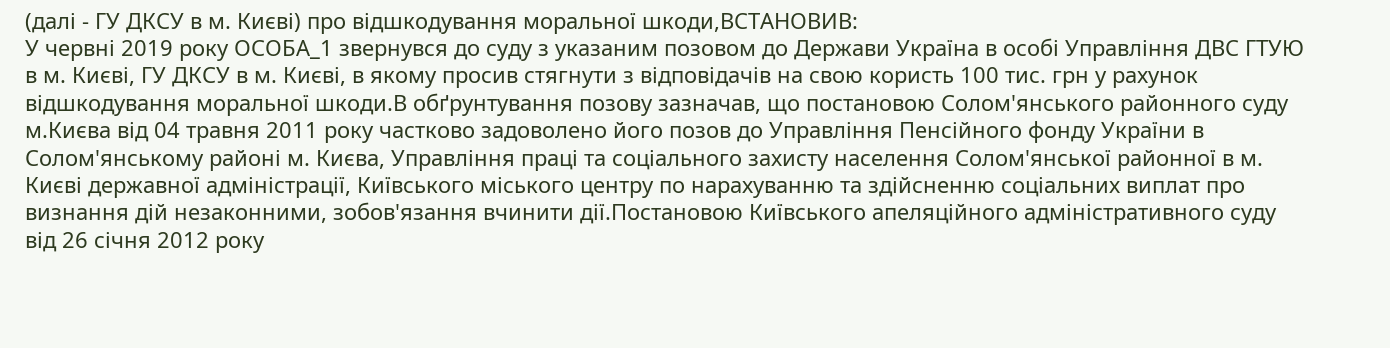(далі - ГУ ДКСУ в м. Києві) про відшкодування моральної шкоди,ВСТАНОВИВ:
У червні 2019 року ОСОБА_1 звернувся до суду з указаним позовом до Держави Україна в особі Управління ДВС ГТУЮ в м. Києві, ГУ ДКСУ в м. Києві, в якому просив стягнути з відповідачів на свою користь 100 тис. грн у рахунок відшкодування моральної шкоди.В обґрунтування позову зазначав, що постановою Солом'янського районного суду м.Києва від 04 травня 2011 року частково задоволено його позов до Управління Пенсійного фонду України в Солом'янському районі м. Києва, Управління праці та соціального захисту населення Солом'янської районної в м. Києві державної адміністрації, Київського міського центру по нарахуванню та здійсненню соціальних виплат про визнання дій незаконними, зобов'язання вчинити дії.Постановою Київського апеляційного адміністративного суду від 26 січня 2012 року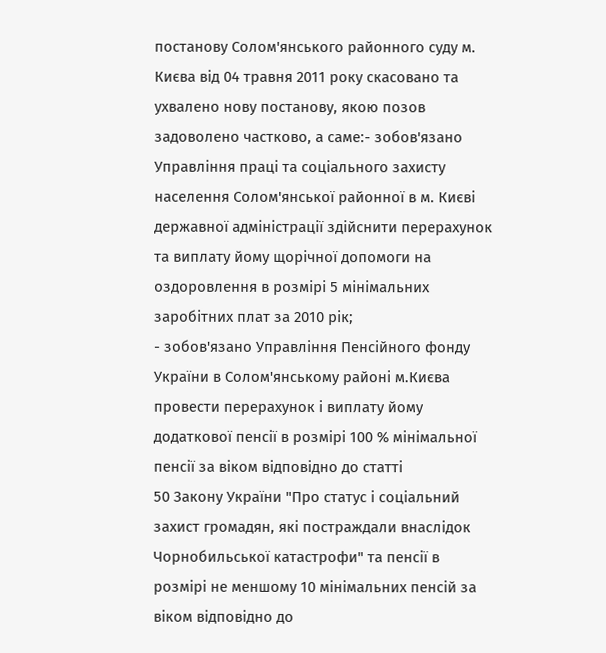постанову Солом'янського районного суду м. Києва від 04 травня 2011 року скасовано та ухвалено нову постанову, якою позов задоволено частково, а саме:- зобов'язано Управління праці та соціального захисту населення Солом'янської районної в м. Києві державної адміністрації здійснити перерахунок та виплату йому щорічної допомоги на оздоровлення в розмірі 5 мінімальних заробітних плат за 2010 рік;
- зобов'язано Управління Пенсійного фонду України в Солом'янському районі м.Києва провести перерахунок і виплату йому додаткової пенсії в розмірі 100 % мінімальної пенсії за віком відповідно до статті
50 Закону України "Про статус і соціальний захист громадян, які постраждали внаслідок Чорнобильської катастрофи" та пенсії в розмірі не меншому 10 мінімальних пенсій за віком відповідно до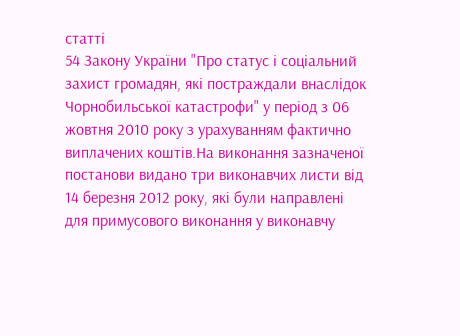статті
54 Закону України "Про статус і соціальний захист громадян, які постраждали внаслідок Чорнобильської катастрофи" у період з 06 жовтня 2010 року з урахуванням фактично виплачених коштів.На виконання зазначеної постанови видано три виконавчих листи від 14 березня 2012 року, які були направлені для примусового виконання у виконавчу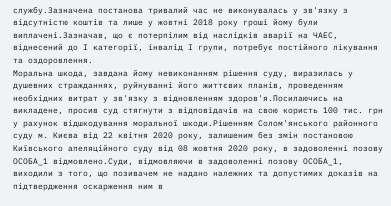службу.Зазначена постанова тривалий час не виконувалась у зв'язку з відсутністю коштів та лише у жовтні 2018 року гроші йому були виплачені.Зазначав, що є потерпілим від наслідків аварії на ЧАЕС, віднесений до І категорії, інвалід І групи, потребує постійного лікування та оздоровлення.
Моральна шкода, завдана йому невиконанням рішення суду, виразилась у душевних стражданнях, руйнуванні його життєвих планів, проведенням необхідних витрат у зв'язку з відновленням здоров'я.Посилаючись на викладене, просив суд стягнути з відповідачів на свою користь 100 тис. грн у рахунок відшкодування моральної шкоди.Рішенням Солом'янського районного суду м. Києва від 22 квітня 2020 року, залишеним без змін постановою Київського апеляційного суду від 08 жовтня 2020 року, в задоволенні позову ОСОБА_1 відмовлено.Суди, відмовляючи в задоволенні позову ОСОБА_1, виходили з того, що позивачем не надано належних та допустимих доказів на підтвердження оскарження ним в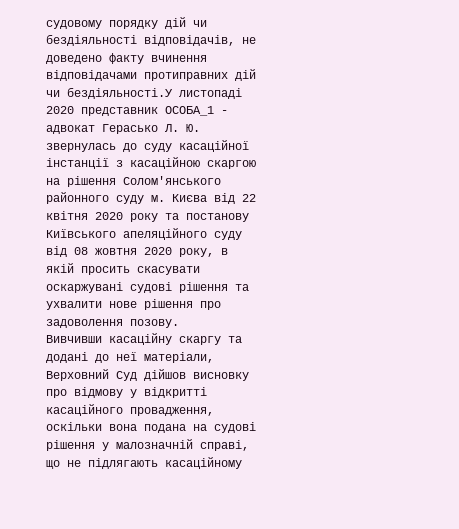судовому порядку дій чи бездіяльності відповідачів, не доведено факту вчинення відповідачами протиправних дій чи бездіяльності.У листопаді 2020 представник ОСОБА_1 - адвокат Герасько Л. Ю. звернулась до суду касаційної інстанції з касаційною скаргою на рішення Солом'янського районного суду м. Києва від 22 квітня 2020 року та постанову Київського апеляційного суду від 08 жовтня 2020 року, в якій просить скасувати оскаржувані судові рішення та ухвалити нове рішення про задоволення позову.
Вивчивши касаційну скаргу та додані до неї матеріали, Верховний Суд дійшов висновку про відмову у відкритті касаційного провадження, оскільки вона подана на судові рішення у малозначній справі, що не підлягають касаційному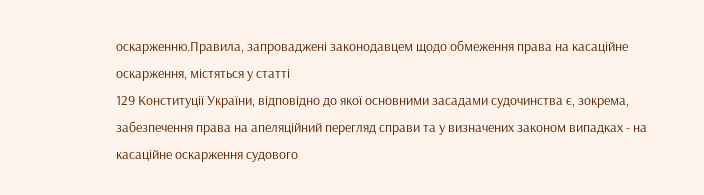оскарженню.Правила, запроваджені законодавцем щодо обмеження права на касаційне оскарження, містяться у статті
129 Конституції України, відповідно до якої основними засадами судочинства є, зокрема, забезпечення права на апеляційний перегляд справи та у визначених законом випадках - на касаційне оскарження судового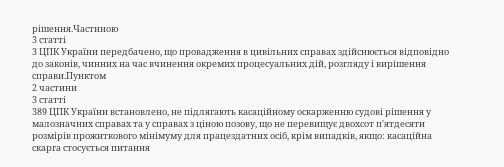рішення.Частиною
3 статті
3 ЦПК України передбачено, що провадження в цивільних справах здійснюється відповідно до законів, чинних на час вчинення окремих процесуальних дій, розгляду і вирішення справи.Пунктом
2 частини
3 статті
389 ЦПК України встановлено, не підлягають касаційному оскарженню судові рішення у малозначних справах та у справах з ціною позову, що не перевищує двохсот п'ятдесяти розмірів прожиткового мінімуму для працездатних осіб, крім випадків, якщо: касаційна скарга стосується питання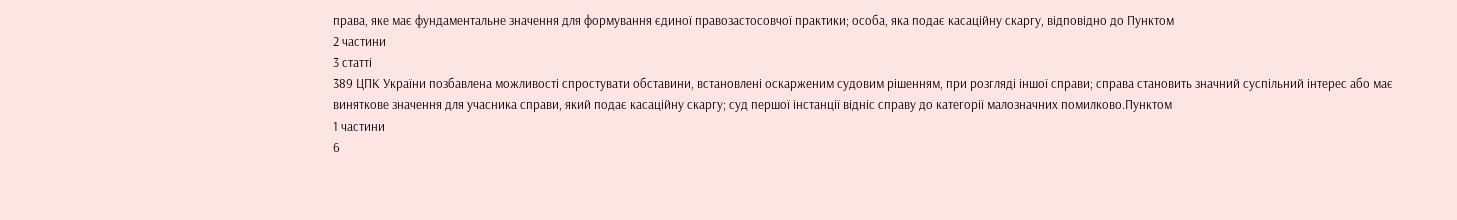права, яке має фундаментальне значення для формування єдиної правозастосовчої практики; особа, яка подає касаційну скаргу, відповідно до Пунктом
2 частини
3 статті
389 ЦПК України позбавлена можливості спростувати обставини, встановлені оскарженим судовим рішенням, при розгляді іншої справи; справа становить значний суспільний інтерес або має виняткове значення для учасника справи, який подає касаційну скаргу; суд першої інстанції відніс справу до категорії малозначних помилково.Пунктом
1 частини
6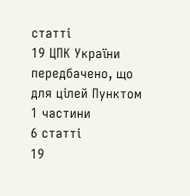статті
19 ЦПК України передбачено, що для цілей Пунктом
1 частини
6 статті
19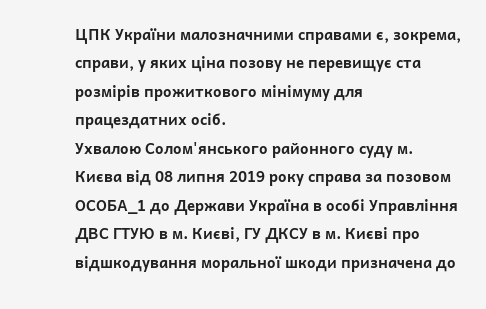ЦПК України малозначними справами є, зокрема, справи, у яких ціна позову не перевищує ста розмірів прожиткового мінімуму для працездатних осіб.
Ухвалою Солом'янського районного суду м. Києва від 08 липня 2019 року справа за позовом ОСОБА_1 до Держави Україна в особі Управління ДВС ГТУЮ в м. Києві, ГУ ДКСУ в м. Києві про відшкодування моральної шкоди призначена до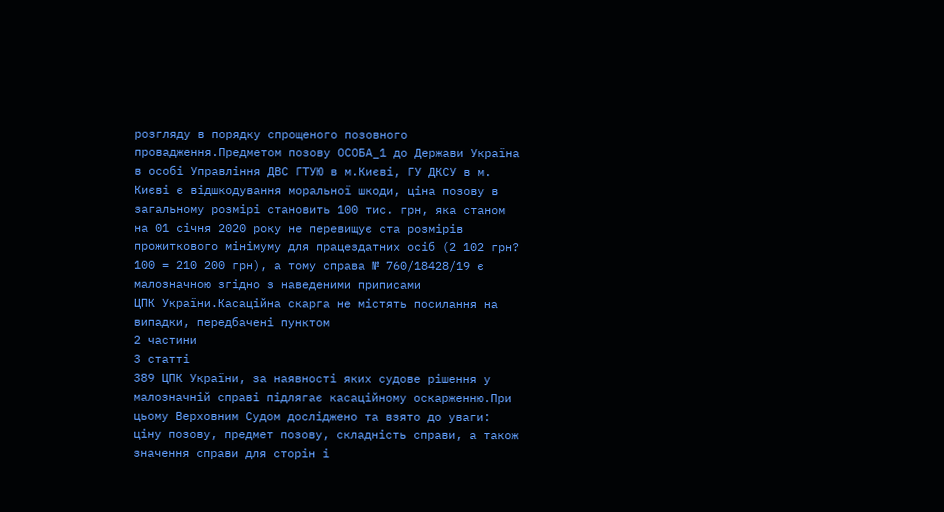розгляду в порядку спрощеного позовного провадження.Предметом позову ОСОБА_1 до Держави Україна в особі Управління ДВС ГТУЮ в м.Києві, ГУ ДКСУ в м. Києві є відшкодування моральної шкоди, ціна позову в загальному розмірі становить 100 тис. грн, яка станом на 01 січня 2020 року не перевищує ста розмірів прожиткового мінімуму для працездатних осіб (2 102 грн? 100 = 210 200 грн), а тому справа № 760/18428/19 є малозначною згідно з наведеними приписами
ЦПК України.Касаційна скарга не містять посилання на випадки, передбачені пунктом
2 частини
3 статті
389 ЦПК України, за наявності яких судове рішення у малозначній справі підлягає касаційному оскарженню.При цьому Верховним Судом досліджено та взято до уваги: ціну позову, предмет позову, складність справи, а також значення справи для сторін і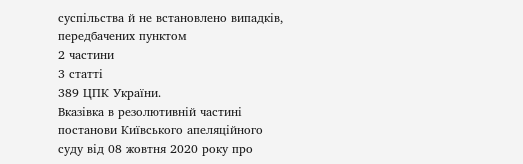суспільства й не встановлено випадків, передбачених пунктом
2 частини
3 статті
389 ЦПК України.
Вказівка в резолютивній частині постанови Київського апеляційного суду від 08 жовтня 2020 року про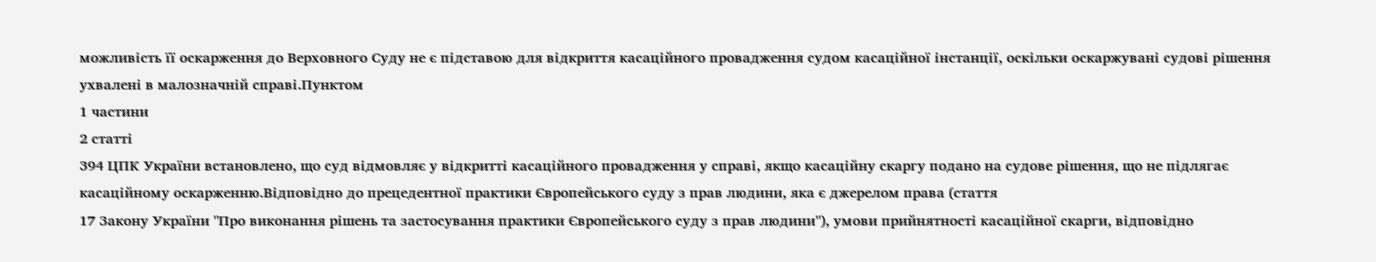можливість її оскарження до Верховного Суду не є підставою для відкриття касаційного провадження судом касаційної інстанції, оскільки оскаржувані судові рішення ухвалені в малозначній справі.Пунктом
1 частини
2 статті
394 ЦПК України встановлено, що суд відмовляє у відкритті касаційного провадження у справі, якщо касаційну скаргу подано на судове рішення, що не підлягає касаційному оскарженню.Відповідно до прецедентної практики Європейського суду з прав людини, яка є джерелом права (стаття
17 Закону України "Про виконання рішень та застосування практики Європейського суду з прав людини"), умови прийнятності касаційної скарги, відповідно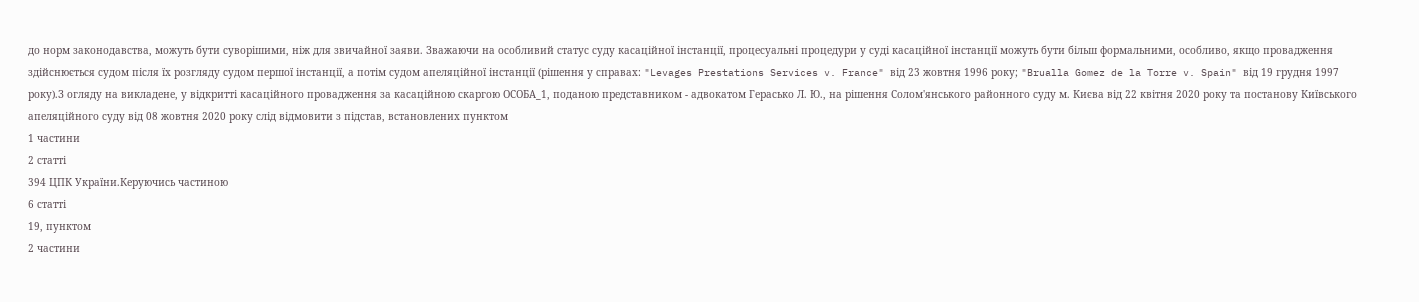до норм законодавства, можуть бути суворішими, ніж для звичайної заяви. Зважаючи на особливий статус суду касаційної інстанції, процесуальні процедури у суді касаційної інстанції можуть бути більш формальними, особливо, якщо провадження здійснюється судом після їх розгляду судом першої інстанції, а потім судом апеляційної інстанції (рішення у справах: "Levages Prestations Services v. France" від 23 жовтня 1996 року; "Brualla Gomez de la Torre v. Spain" від 19 грудня 1997 року).З огляду на викладене, у відкритті касаційного провадження за касаційною скаргою ОСОБА_1, поданою представником - адвокатом Герасько Л. Ю., на рішення Солом'янського районного суду м. Києва від 22 квітня 2020 року та постанову Київського апеляційного суду від 08 жовтня 2020 року слід відмовити з підстав, встановлених пунктом
1 частини
2 статті
394 ЦПК України.Керуючись частиною
6 статті
19, пунктом
2 частини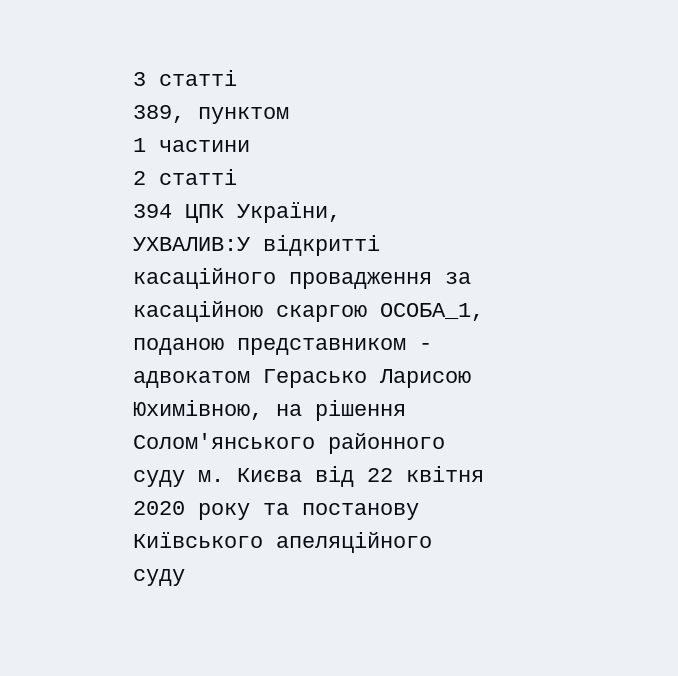3 статті
389, пунктом
1 частини
2 статті
394 ЦПК України,
УХВАЛИВ:У відкритті касаційного провадження за касаційною скаргою ОСОБА_1, поданою представником - адвокатом Герасько Ларисою Юхимівною, на рішення Солом'янського районного суду м. Києва від 22 квітня 2020 року та постанову Київського апеляційного суду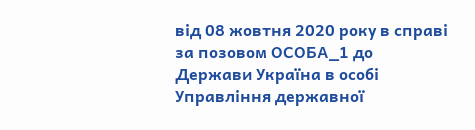від 08 жовтня 2020 року в справі за позовом ОСОБА_1 до Держави Україна в особі Управління державної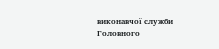виконавчої служби Головного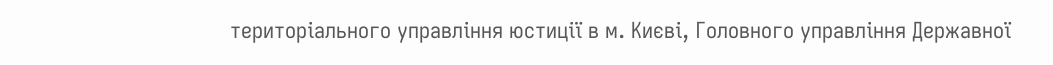територіального управління юстиції в м. Києві, Головного управління Державної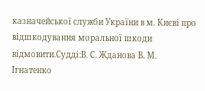казначейської служби України в м. Києві про відшкодування моральної шкоди відмовити.Судді:В. С. Жданова В. М. Ігнатенко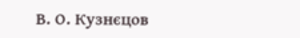В. О. Кузнєцов